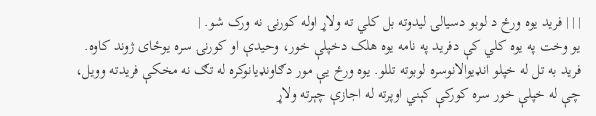| | | فريد يوه ورځ د لوبو دسيالۍ ليدوته بل کلي ته ولاړ اوله کورنۍ نه ورک شو. |
يو وخت په يوه کلي کې دفريد په نامه يوه هلک دخپلې خور، وحيدې او کورنۍ سره يوځای ژوند کاوه. فريد به تل له خپلو انډيوالانوسره لوبوته تللو. يوه ورځ يې مور دګاونډيانوکره له تګ نه مخکې فريدته وويل، چې له خپلې خور سره کورکې کېني اوپرته له اجازې چېرته ولاړ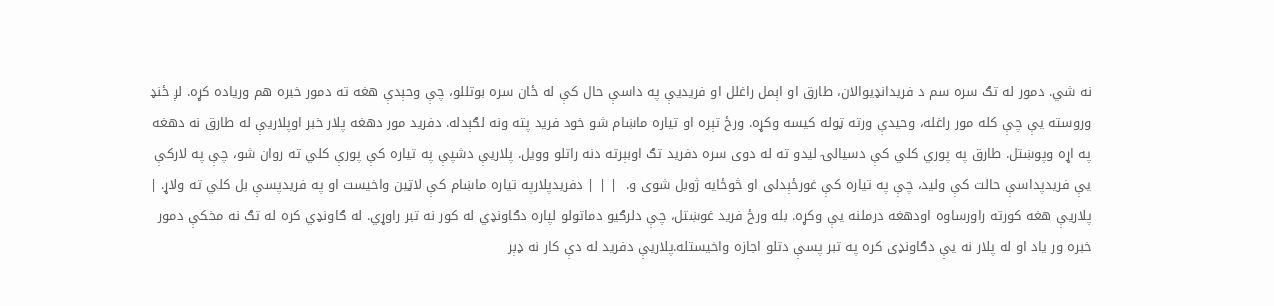نه شي. دمور له تګ سره سم د فريدانډيوالان، طارق او اېمل راغلل او فريديې په داسې حال کې له ځان سره بوتللو، چې وحېدې هغه ته دمور خبره هم ورياده کړه. لږ ځنډ وروسته يې چې کله مور راغله، وحيدې ورته ټوله کيسه وکړه. ورځ تېره او تياره ماښام شو خود فريد پته ونه لګېدله. دفريد مور دهغه پلار خبر اوپلاريې له طارق نه دهغه په اړه وپوښتل. طارق په پوري کلي کې دسيالۍ ليدو ته له دوی سره دفريد تګ اوبېرته دنه راتلو وويل. پلاريې دشپې په تياره کې پورې کلي ته روان شو، چې په لارکې يې فريدپداسې حالت کې وليد، چې په تياره کې غورځېدلی او څوځايه ژوبل شوی و.  | | | دفريدپلارپه تياره ماښام کې لاټين واخيست او په فريدپسې بل کلي ته ولاړ. |
پلاريې هغه کورته راورساوه اودهغه درملنه يې وکړه. بله ورځ فريد غوښتل، چې دلرګيو دماتولو لپاره دګاونډي له کور نه تبر راوړي. له ګاونډي کره له تګ نه مخکې دمور خبره ور ياد او له پلار نه يې دګاونډی کره په تبر پسې دتلو اجازه واخيستله.پلاريې دفريد له دې کار نه ډېر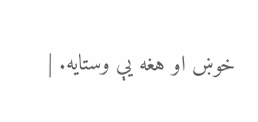خوښ او هغه يې وستايه. |